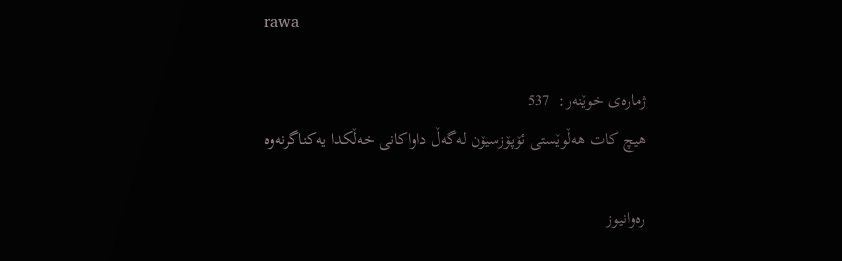rawa

ژماره‌ی خوێنه‌ر:  537
هیچ كات هه‌ڵوێستی ئۆپۆزسیۆن له‌گه‌ڵ‌ داواكانی خه‌ڵكدا یه‌كناگرنه‌وه‌

ره‌وانیوز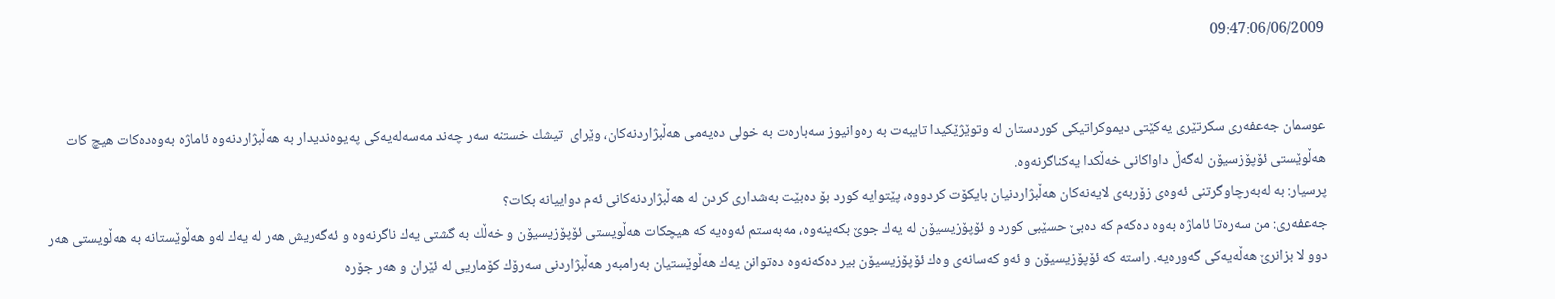09:47:06/06/2009


عوسمان جه‌عفه‌ری سكرتێری یه‌كێتی دیموكراتیكی كوردستان له‌ وتوێژێكیدا تایبه‌ت به‌ ره‌وانیوز سه‌باره‌ت به‌ خولی ده‌یه‌می هه‌ڵبژاردنه‌كان، وێرای  تیشك خستنه‌ سه‌ر چه‌ند مه‌سه‌له‌یه‌كی په‌یوه‌ندیدار به‌ هه‌ڵبژاردنه‌وه‌ ئاماژه‌ به‌وه‌ده‌كات هیچ كات هه‌ڵوێستی ئۆپۆزسیۆن له‌گه‌ڵ‌ داواكانی خه‌ڵكدا یه‌كناگرنه‌وه‌.
پرسیار: به‌ له‌به‌رچاوگرتنی ئه‌وه‌ی زۆربه‌ی لایه‌نه‌كان هه‌ڵبژاردنیان بایكۆت كردووه‌، پێتوایه‌ كورد بۆ ده‌بێت به‌شداری كردن له‌ هه‌ڵبژاردنه‌كانی ئه‌م دواییانه‌ بكات؟
جه‌عفه‌ری: من سه‌ره‌تا ئاماژه‌ به‌وه‌ ده‌كه‌م كه‌ ده‌بێ حسێبی كورد و ئۆپۆزیسیۆن له‌ یه‌ك جوێ بكه‌ینه‌وه‌، مه‌به‌ستم ئه‌وه‌یه‌ كه‌ هیچكات هه‌ڵویستی ئۆپۆزیسیۆن و خه‌ڵك به‌ گشتی یه‌ك ناگرنه‌وه‌ و ئه‌گه‌ریش هه‌ر له‌ یه‌ك له‌و هه‌ڵوێستانه‌ به‌ هه‌ڵویستی هه‌ر دوو لا بزانرێ هه‌ڵه‌یه‌كی گه‌وره‌یه‌. راسته‌ كه‌ ئۆپۆزیسیۆن و ئه‌و كه‌سانه‌ی وه‌ك ئۆپۆزیسیۆن بیر ده‌كه‌نه‌وه‌ ده‌توانن یه‌ك هه‌ڵوێستیان به‌رامبه‌ر هه‌ڵبژاردنی سه‌رۆك كۆماریی له‌ ئێران و هه‌ر جۆره‌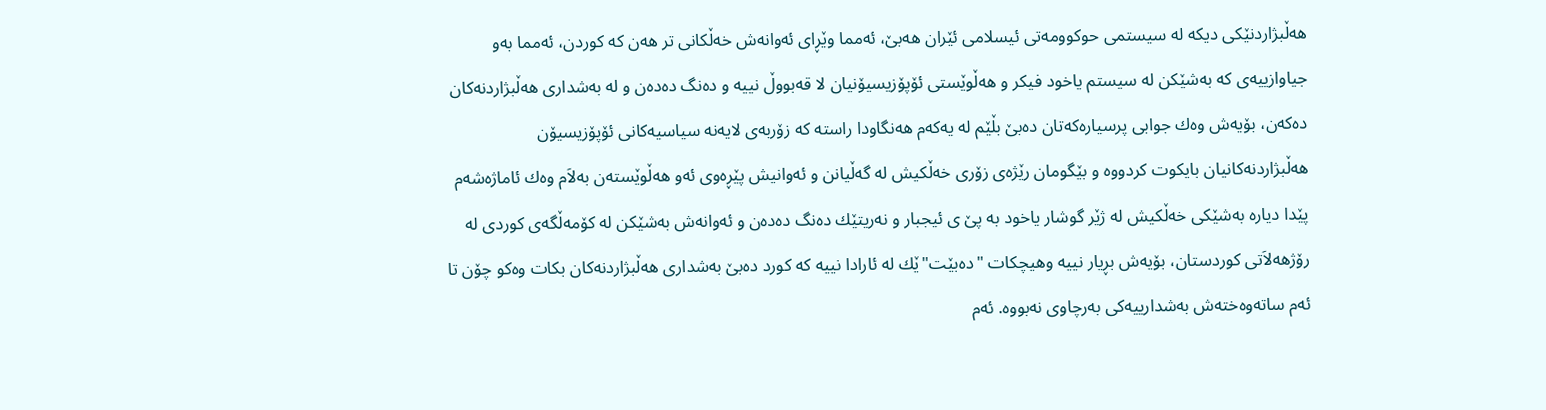هه‌ڵبژاردنێكی دیكه‌ له‌ سیستمی حوكوومه‌تی ئیسلامی ئێران هه‌بێ، ئه‌مما وێڕای ئه‌وانه‌ش خه‌ڵكانی تر هه‌ن كه‌ كوردن، ئه‌مما به‌و جیاوازییه‌ی كه‌ به‌شێكن له‌ سیستم یاخود فیكر و هه‌ڵوێستی ئۆپۆزیسیۆنیان لا قه‌بووڵ نییه‌ و ده‌نگ ده‌ده‌ن و له‌ به‌شداری هه‌ڵبژاردنه‌كان ده‌كه‌ن، بۆیه‌ش وه‌ك جوابی پرسیاره‌كه‌تان ده‌بێ بڵێم له‌ یه‌كه‌م هه‌نگاودا راسته‌ كه‌ زۆربه‌ی لایه‌نه‌ سیاسیه‌كانی ئۆپۆزیسیۆن هه‌ڵبژاردنه‌كانیان بایكوت كردووه‌ و بێگومان رێژه‌ی زۆری خه‌ڵكیش له‌ گه‌ڵیانن و ئه‌وانیش پێڕه‌وی ئه‌و هه‌ڵوێسته‌ن به‌لاَم وه‌ك ئاماژه‌شه‌م پێدا دیاره‌ به‌شێكی خه‌ڵكیش له‌ ژێر گوشار یاخود به‌ پێ ی ئیجبار و نه‌ریتێك ده‌نگ ده‌ده‌ن و ئه‌وانه‌ش به‌شێكن له‌ كۆمه‌ڵگه‌ی كوردی له‌ رۆژهه‌لاَتی كوردستان، بۆیه‌ش بڕیار نییه‌ وهیچكات "ده‌بێت"ێك له‌ ئارادا نییه‌ كه‌ كورد ده‌بێ به‌شداری هه‌ڵبژاردنه‌كان بكات وه‌كو چۆن تا ئه‌م ساته‌وه‌خته‌ش به‌شدارییه‌كی به‌رچاوی نه‌بووه‌. ئه‌م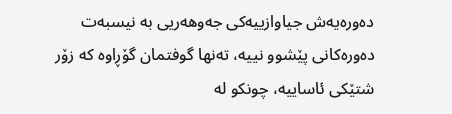ده‌وره‌یه‌ش جیاوازییه‌كی جه‌وهه‌ریی به‌ نیسبه‌ت ده‌وره‌كانی پێشوو نییه‌، ته‌نها گوفتمان گۆڕاوه‌ كه‌ زۆر شتێكی ئاساییه‌، چونكو له‌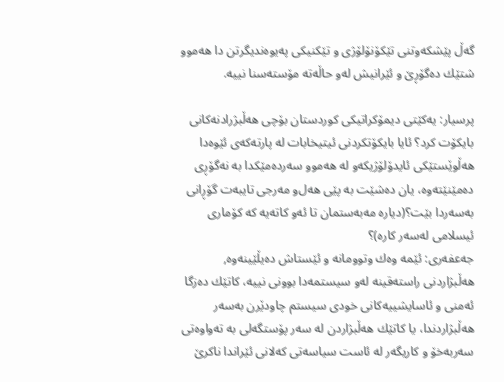گه‌ڵ پێشكه‌وتنی تێكۆنۆلۆژی و تێكنیكی په‌یوه‌ندیگرتن دا هه‌موو شتێك ده‌گۆڕێ و ئێرانیش له‌و حاڵه‌ته‌ مۆسته‌سنا نییه‌.

پرسیار: یه‌كێتی دیمۆكراتیكی كوردستان بۆچی هه‌ڵبژرادنه‌كانی بایكۆت كرد؟ ئایا بایكۆتكردنی ئیتیخابات له‌ پارته‌كه‌ی ئێوه‌دا هه‌ڵوێستێكی ئایدۆلۆژیكه‌‌و له‌ هه‌موو سه‌رده‌مێكدا به‌ نه‌گۆڕی ده‌مێنێته‌وه‌، یان ده‌شێت به‌ پێی هه‌ل‌و مه‌رجی تایبه‌ت گۆڕانی به‌سه‌ردا بێت؟(دیاره‌ مه‌به‌ستمان تا ئه‌و كاته‌یه‌ كه‌ كۆماری ئیسلامی له‌سه‌ر كاره‌)؟
جه‌عفه‌ری: ئێمه‌ وه‌ك وتوومانه‌ و ئێستاش ده‌یڵێینه‌وه‌, هه‌ڵبژاردنی راسته‌قینه‌ له‌و سیستمه‌دا بوونی نییه‌، كاتێك ده‌زگا ئه‌منی و ئاسایشییه‌كانی خودی سیستم چاودێرن به‌سه‌ر هه‌ڵبژاردندا، یا كاتێك هه‌ڵبژاردن له‌ سه‌ر پۆستگه‌لی به‌ ته‌واوه‌تی سه‌ربه‌خۆ و كاریگه‌ر له‌ ئاست سیاسه‌تی كه‌لانی ئێراندا ناكرێ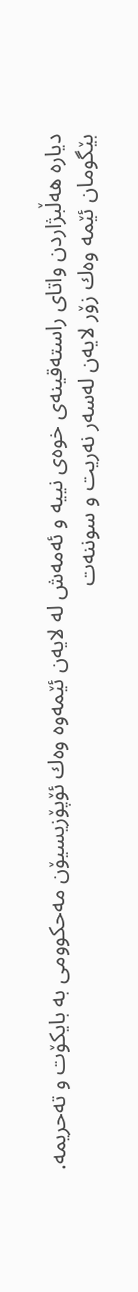دیاره‌ هه‌ڵبژاردن واتای راسته‌قینه‌ی خوه‌ی نییه‌ و ئه‌مه‌ش له‌ لایه‌ن ئێمه‌وه‌ وه‌ك ئۆپۆزیسیۆن مه‌حكوومی به‌ بایكۆت و ته‌حریمه‌.
بێگومان ئێمه‌ وه‌ك زۆر لایه‌ن له‌سه‌ر نه‌ریت و سوننه‌ت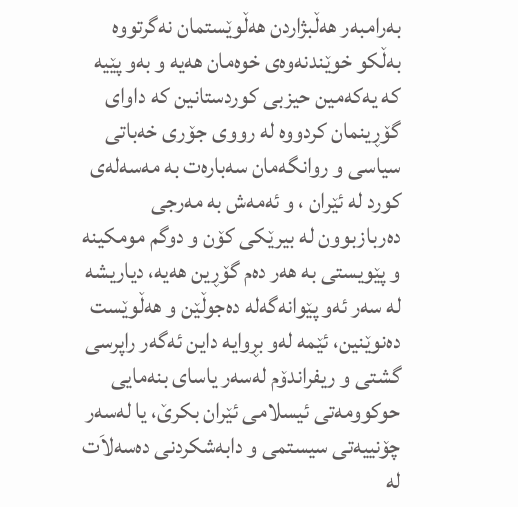به‌رامبه‌ر هه‌ڵبژاردن هه‌ڵوێستمان نه‌گرتووه‌ به‌ڵكو خوێندنه‌وه‌ی خوه‌مان هه‌یه‌ و به‌و پێیه‌ كه‌ یه‌كه‌مین حیزبی كوردستانین كه‌ داوای گۆڕینمان كردووه‌ له‌ رووی جۆری خه‌باتی سیاسی و روانگه‌مان سه‌باره‌ت به‌ مه‌سه‌له‌ی كورد له‌ ئێران ، و ئه‌مه‌ش به‌ مه‌رجی ده‌ربازبوون له‌ بیرێكی كۆن و دوگم مومكینه‌ و پێویستی به‌ هه‌ر ده‌م گۆڕین هه‌یه‌، دیاریشه‌ له‌ سه‌ر ئه‌و پێوانه‌گه‌له‌ ده‌جوڵێن و هه‌ڵوێست ده‌نوێنین، ئێمه‌ له‌و بڕوایه‌ داین ئه‌گه‌ر راپرسی گشتی و ریفراندۆم له‌سه‌ر یاسای بنه‌مایی حوكوومه‌تی ئیسلامی ئێران بكرێ، یا له‌سه‌ر چۆنییه‌تی سیستمی و دابه‌شكردنی ده‌سه‌لاَت له‌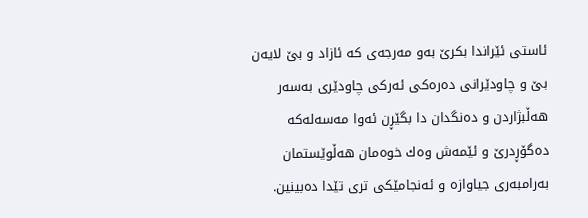ئاستی ئێراندا بكرێ به‌و مه‌رجه‌ی كه‌ ئازاد و بێ لایه‌ن بێ و چاودێرانی ده‌ره‌كی ئه‌ركی چاودێری به‌سه‌ر هه‌ڵبژاردن و ده‌نگدان دا بگێڕن ئه‌وا مه‌سه‌له‌كه‌ ده‌گۆڕدرێ و ئێمه‌ش وه‌ك خوه‌مان هه‌ڵوێستمان به‌رامبه‌ری جیاوازه‌ و ئه‌نجامێكی تری تێدا ده‌بینین.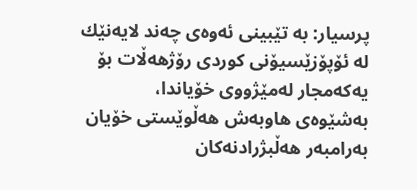پرسیار: به‌ تێبینی ئه‌وه‌ی چه‌ند لایه‌نێك له‌ ئۆپۆزێسیۆنی كوردی رۆژهه‌ڵات بۆ یه‌كه‌مجار له‌مێژووی خۆیاندا، به‌شێوه‌ی هاوبه‌ش هه‌ڵوێستی خۆیان به‌رامبه‌ر هه‌ڵبژرادنه‌كان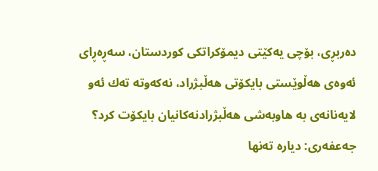ده‌ربڕی، بۆچی یه‌كێتی دیمۆكراتكی كوردستان، سه‌ڕه‌ڕای ئه‌وه‌ی هه‌ڵوێستی بایكۆتی هه‌ڵبژراد، نه‌كه‌وته‌ ته‌ك ئه‌و لایه‌نانه‌ی به‌ هاوبه‌شی هه‌ڵبژرادنه‌كانیان بایكۆت كرد؟
جه‌عفه‌ری: دیاره‌ ته‌نها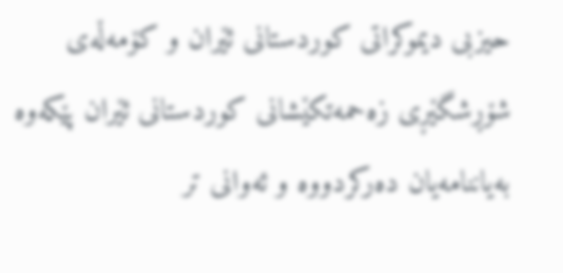حیزبی دیموكراتی كوردستانی ئێران و كۆمه‌ڵه‌ی شۆڕشگێڕی زه‌حمه‌تكێشانی كوردستانی ئێران پێكه‌وه‌ به‌یاننامه‌یان ده‌ركردووه‌ و ئه‌وانی تر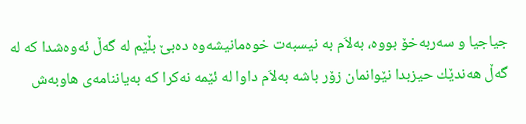جیاجیا و سه‌ربه‌خۆ بووه‌، به‌لاَم به‌ نیسبه‌ت خوه‌مانیشه‌وه‌ ده‌بێ بڵێم له‌ گه‌ڵ ئه‌وه‌شدا كه‌ له‌ گه‌ڵ هه‌ندێك حیزبدا نێوانمان زۆر باشه‌ به‌لاَم داوا له‌ ئێمه‌ نه‌كرا كه‌ به‌یاننامه‌ی هاوبه‌ش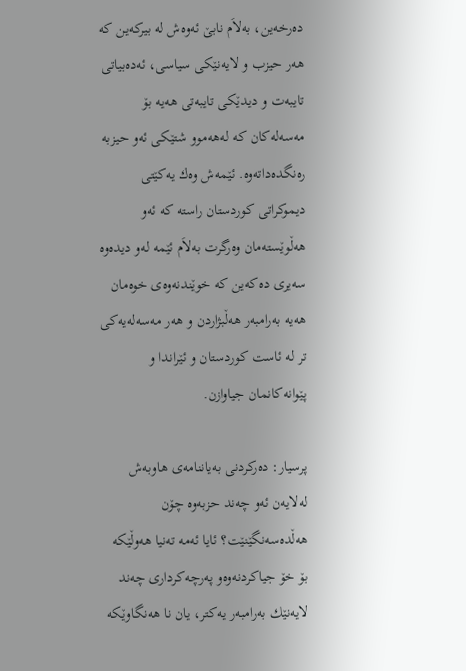ده‌رخه‌ین، به‌لاَم نابێ ئه‌وه‌ش له‌ بیركه‌ین كه‌ هه‌ر حیزب و لایه‌نێكی سیاسی، ئه‌ده‌بیاتی تایبه‌ت و دیدێكی تایبه‌تی هه‌یه‌ بۆ مه‌سه‌له‌كان كه‌ له‌هه‌موو شتێكی ئه‌و حیزبه‌ ره‌نگده‌داته‌وه‌. ئێمه‌ش وه‌ك یه‌كێتی دیموكراتی كوردستان راسته‌ كه‌ ئه‌و هه‌ڵوێسته‌مان وه‌رگرت به‌لاَم ئێمه‌ له‌و دیده‌وه‌ سه‌یری ده‌كه‌ین كه‌ خوێندنه‌وه‌ی خوه‌مان هه‌یه‌ به‌رامبه‌ر هه‌ڵبژاردن و هه‌ر مه‌سه‌له‌یه‌كی تر له‌ ئاست كوردستان و ئێراندا و پێوانه‌كانمان جیاوازن.

پرسیار: ده‌ركردنی به‌یاننامه‌ی هاوبه‌ش له‌لایه‌ن ئه‌و چه‌ند حزبه‌وه‌ چۆن هه‌ڵده‌سه‌نگێنێت؟ ئایا ئه‌مه‌ ته‌نیا هه‌وڵێكه‌ بۆ خۆ جیاكردنه‌وه‌‌و په‌رچه‌كرداری چه‌ند لایه‌نێك به‌رامبه‌ر یه‌كتر، یان نا هه‌نگاوێكه‌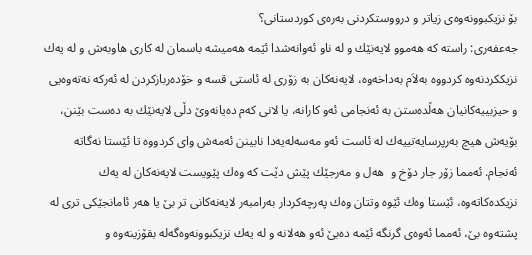بۆ نزیكبوونه‌وه‌ی زیاتر و درووستكردنی به‌ره‌ی كوردستانی؟
جه‌عفه‌ری: راسته‌ كه‌ هه‌موو لایه‌نێك و له‌ ناو ئه‌وانه‌شدا ئێمه‌ هه‌میشه‌ باسمان له‌ كاری هاوبه‌ش و له‌ یه‌ك نزیككردنه‌وه‌ كردووه‌ به‌لاَم به‌داخه‌وه‌، لایه‌نه‌كان به‌ زۆری له‌ ئاستی قسه‌ و خۆده‌ربازكردن له‌ ئه‌ركه‌ نه‌ته‌وه‌یی و حیزبییه‌كانیان هه‌ڵده‌ستن به‌ ئه‌نجامی ئه‌و كارانه‌، یا لانی كه‌م ده‌یانه‌وێ دڵی لایه‌نێك به‌ ده‌ست بێنن، بۆیه‌ش هیچ به‌رپرسایه‌تییه‌ك له‌ ئاست ئه‌و مه‌سه‌له‌یه‌دا نابینن ئه‌مه‌ش وای كردووه‌ تا ئێستا نه‌گاته‌ ئه‌نجام. ئه‌مما زۆر جار دۆخ و  هه‌ل و مه‌رجێك پێش دێت كه‌ وه‌ك پێویست لایه‌نه‌كان له‌ یه‌ك نزیكده‌كاته‌وه‌، ئێستا وه‌ك ئێوه‌ وتتان وه‌ك په‌رچه‌كردار به‌رامبه‌ر لایه‌نه‌كانی تر بێ یا هه‌ر ئامانجێكی تری له‌ پشته‌وه‌ بێ، ئه‌مما ئه‌وه‌ی گرنگه‌ ئێمه‌ ده‌بێ ئه‌و هه‌لانه‌ و له‌ یه‌ك نزیكبوونه‌وه‌گه‌له‌ بقۆزینه‌وه‌ و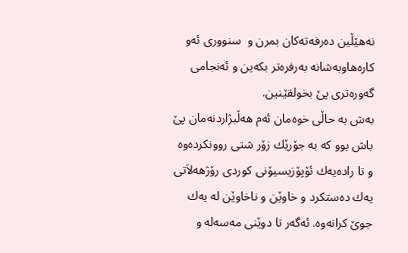نه‌هێڵین ده‌رفه‌ته‌كان بمرن و  سنووری ئه‌و كاره‌هاوبه‌شانه‌ به‌رفره‌تر بكه‌ین و ئه‌نجامی گه‌وره‌تری پێ بخولقێنین.
به‌ش به‌ حاڵی خوه‌مان ئه‌م هه‌ڵبژاردنه‌مان پێ باش بوو كه‌ به‌ جۆرێك زۆر شتی روونكرده‌وه‌ و تا راده‌یه‌ك ئۆپۆزیسیۆنی كوردی رۆژهه‌لاَتی یه‌ك ده‌ستكرد و خاوێن و ناخاوێن له‌ یه‌ك جوێ كرانه‌وه‌. ئه‌گه‌ر تا دوێنی مه‌سه‌له‌ و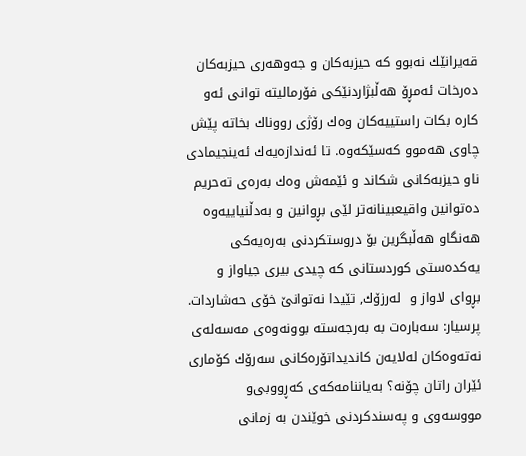قه‌یرانێك نه‌بوو كه‌ حیزبه‌كان و جه‌وهه‌ری حیزبه‌كان ده‌رخات ئه‌مڕۆ هه‌ڵبژاردنێكی فۆرمالیته‌ توانی ئه‌و كاره‌ بكات راستییه‌كان وه‌ك رۆژی رووناك بخاته‌ پێش چاوی هه‌موو كه‌سێكه‌وه‌. تا ئه‌ندازه‌یه‌ك ئه‌ینجیمادی ناو حیزبه‌كانی شكاند و ئێمه‌ش وه‌ك به‌ره‌ی ته‌حریم  ده‌توانین واقیعبینانه‌تر لێی بڕوانین و به‌دڵنیاییه‌وه‌ هه‌نگاو هه‌ڵبگرین بۆ دروستكردنی به‌ره‌یه‌كی یه‌كده‌ستی كوردستانی كه‌ چیدی بیری جیاواز و بڕوای لاواز و  له‌رزۆك, تێیدا نه‌توانێ خۆی حه‌شاردات.
پرسیار: سه‌باره‌ت به‌ به‌رجه‌سته‌ بوونه‌وه‌ی مه‌سه‌له‌ی نه‌ته‌وه‌كان له‌لایه‌ن كاندیداتۆره‌كانی سه‌رۆك كۆماری ئێران راتان چۆنه‌؟ به‌یاننامه‌كه‌ی كه‌ڕووبی‌و مووسه‌وی و په‌سندكردنی خوێندن به‌ زمانی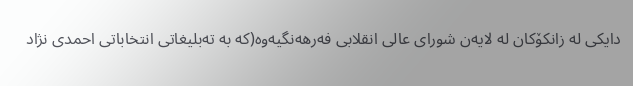دایكی له‌ زانكۆكان له‌ لایه‌ن شورای عالی انقلابی فه‌رهه‌نگیه‌وه‌(كه‌ به‌ ته‌بلیغاتی انتخاباتی احمدی نژاد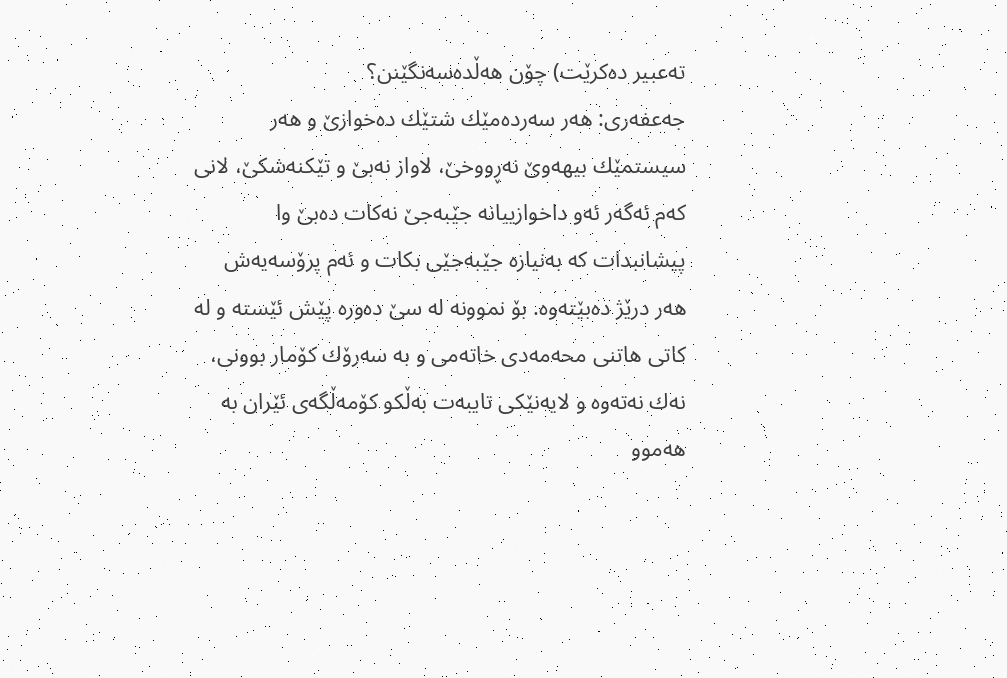ته‌عبیر ده‌كرێت) چۆن هه‌ڵده‌سه‌نگێنن؟
جه‌عفه‌ری: هه‌ر سه‌رده‌مێك شتێك ده‌خوازێ و هه‌ر سیستمێك بیهه‌وێ نه‌ڕووخێ، لاواز نه‌بێ و تێكنه‌شكێ، لانی كه‌م ئه‌گه‌ر ئه‌و داخوازییانه‌ جێبه‌جێ نه‌كات ده‌بێ وا پیشانبدات كه‌ به‌نیازه‌ جێبه‌جێی بكات و ئه‌م پرۆسه‌یه‌ش هه‌ر درێژ ده‌بێته‌وه‌. بۆ نموونه‌ له‌ سێ ده‌وره‌ پێش ئێسته‌ و له‌ كاتی هاتنی محه‌مه‌دی خاته‌می و به‌ سه‌رۆك كۆمار بوونی، نه‌ك نه‌ته‌وه‌ و لایه‌نێكی تایبه‌ت به‌ڵكو كۆمه‌ڵگه‌ی ئێران به‌ هه‌موو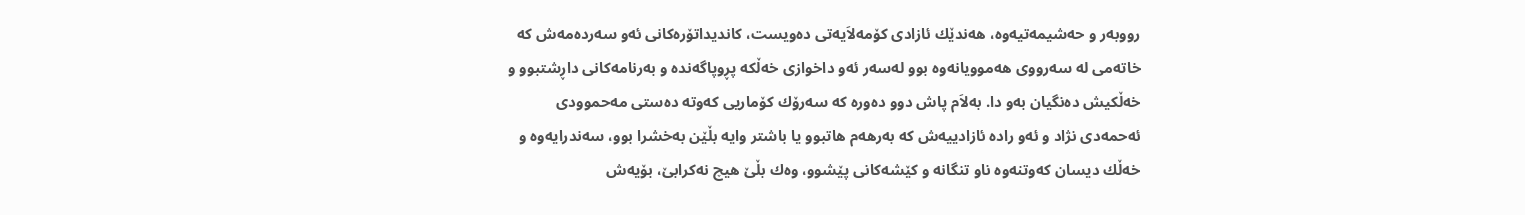رووبه‌ر و حه‌شیمه‌تیه‌وه‌، هه‌ندێك ئازادی كۆمه‌لاَیه‌تی ده‌ویست، كاندیداتۆره‌كانی ئه‌و سه‌رده‌مه‌ش كه‌ خاته‌می له‌ سه‌رووی هه‌موویانه‌وه‌ بوو له‌سه‌ر ئه‌و داخوازی خه‌ڵكه‌ پڕوپاگه‌نده‌ و به‌رنامه‌كانی داڕشتبوو و خه‌ڵكیش ده‌نگیان به‌و دا. به‌لاَم پاش دوو ده‌وره‌ كه‌ سه‌رۆك كۆماریی كه‌وته‌ ده‌ستی مه‌حموودی ئه‌حمه‌دی نژاد و ئه‌و راده‌ ئازادییه‌ش كه‌ به‌رهه‌م هاتبوو یا باشتر وایه‌ بڵێن به‌خشرا بوو، سه‌ندرایه‌وه‌ و خه‌ڵك دیسان كه‌وتنه‌وه‌ ناو تنگانه‌ و كێشه‌كانی پێشوو، وه‌ك بڵێ هیچ نه‌كرابێ، بۆیه‌ش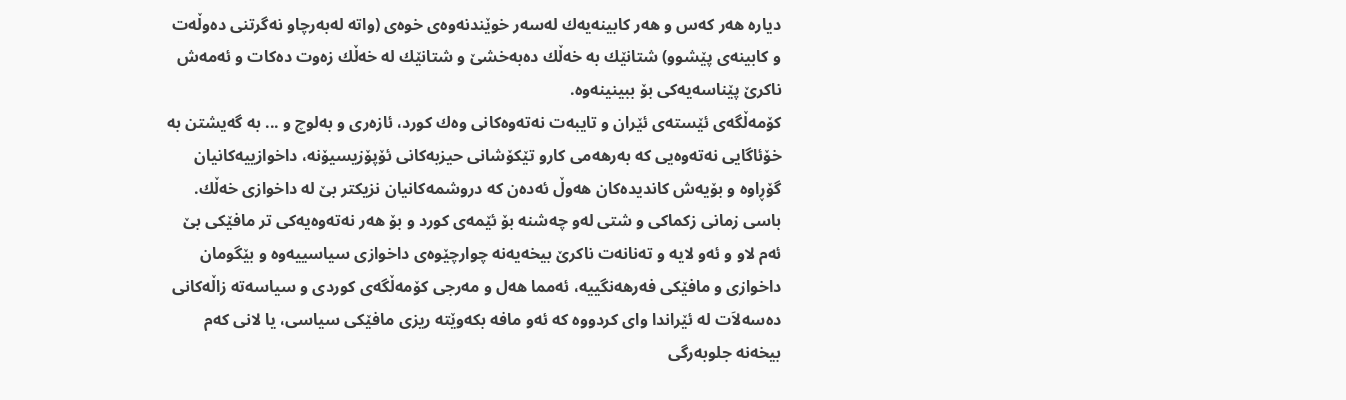دیاره‌ هه‌ر كه‌س و هه‌ر كابینه‌یه‌ك له‌سه‌ر خوێندنه‌وه‌ی خوه‌ی (واته‌ له‌به‌رچاو نه‌گرتنی ده‌وڵه‌ت و كابینه‌ی پێشوو) شتانێك به‌ خه‌ڵك ده‌به‌خشێ و شتانێك له‌ خه‌ڵك زه‌وت ده‌كات و ئه‌مه‌ش ناكرێ پێناسه‌یه‌كی بۆ ببینینه‌وه‌.
كۆمه‌ڵگه‌ی ئێسته‌ی ئێران و تایبه‌ت نه‌ته‌وه‌كانی وه‌ك كورد، ئازه‌ری و به‌لوچ و ... به‌ گه‌یشتن به‌ خۆئاگایی نه‌ته‌وه‌یی كه‌ به‌رهه‌می كارو تێكۆشانی حیزبه‌كانی ئۆپۆزیسیۆنه‌، داخوازییه‌كانیان گۆڕاوه‌ و بۆیه‌ش كاندیده‌كان هه‌وڵ ئه‌ده‌ن كه‌ دروشمه‌كانیان نزیكتر بێ له‌ داخوازی خه‌ڵك. باسی زمانی زكماكی و شتی له‌و چه‌شنه‌ بۆ ئێمه‌ی كورد و بۆ هه‌ر نه‌ته‌وه‌یه‌كی تر مافێكی بێ ئه‌م لاو و ئه‌و لایه‌ و ته‌نانه‌ت ناكرێ بیخه‌یه‌نه‌ چوارچێوه‌ی داخوازی سیاسییه‌وه‌ و بێگومان داخوازی و مافێكی فه‌رهه‌نگییه‌، ئه‌مما هه‌ل و مه‌رجی كۆمه‌ڵگه‌ی كوردی و سیاسه‌ته‌ زاڵه‌كانی ده‌سه‌لاَت له‌ ئێراندا وای كردووه‌ كه‌ ئه‌و مافه‌ بكه‌وێته‌ ریزی مافێكی سیاسی، یا لانی كه‌م بیخه‌نه‌ جلوبه‌رگی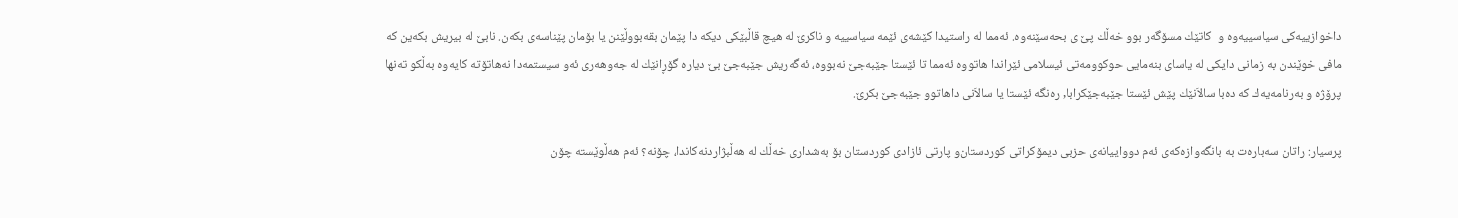داخوازییه‌كی سیاسییه‌وه‌ و  كاتێك مسۆگه‌ر بوو خه‌ڵك پێ ی بحه‌سێنه‌وه‌. ئه‌مما له‌ راستیدا كێشه‌ی ئێمه‌ سیاسییه‌ و ناكرێ له‌ هیچ قاڵبێكی دیكه‌ دا پێمان بقه‌بووڵێنن یا بۆمان پێناسه‌ی بكه‌ن. نابێ له‌ بیریش بكه‌ین كه‌ مافی خوێندن به‌ زمانی دایكی له‌ یاسای بنه‌مایی حوكوومه‌تی ئیسلامی ئێراندا هاتووه‌ ئه‌مما تا ئێستا جێبه‌جێ نه‌بووه‌، ئه‌گه‌ریش جێبه‌جێ بێ دیاره‌ گۆڕانێك له‌ جه‌وهه‌ری ئه‌و سیستمه‌دا نه‌هاتۆته‌ كایه‌وه‌ به‌ڵكو ته‌نها پرۆژه‌ و به‌رنامه‌یه‌ك كه‌ ده‌با سالاَنێك پێش ئێستا جێبه‌جێكرابا, ره‌نگه‌ ئێستا یا سالاَنی داهاتوو جێبه‌جێ بكرێ.

پرسیار: راتان سه‌باره‌ت به‌ بانگه‌وازه‌كه‌ی ئه‌م دوواییانه‌ی حزبی دیمۆكراتی كوردستان‌و پارتی ئازادی كوردستان بۆ به‌شداری خه‌ڵك له‌ هه‌ڵبژاردنه‌كاندا، چۆنه‌؟ ئه‌م هه‌ڵوێسته‌ چۆن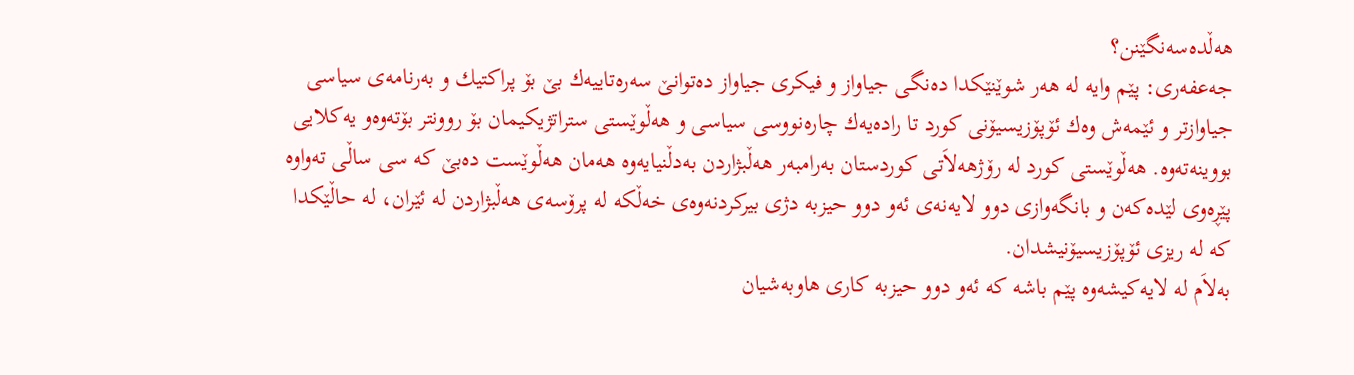هه‌ڵده‌سه‌نگێنن؟
جه‌عفه‌ری: پێم وایه‌ له‌ هه‌ر شوێنێكدا ده‌نگی جیاواز و فیكری جیاواز ده‌توانێ سه‌ره‌تاییه‌ك بێ بۆ پراكتیك و به‌رنامه‌ی سیاسی جیاوازتر و ئێمه‌ش وه‌ك ئۆپۆزیسیۆنی كورد تا راده‌یه‌ك چاره‌نووسی سیاسی و هه‌ڵوێستی ستراتژیكیمان بۆ روونتر بۆته‌وه‌و یه‌كلایی بووینه‌ته‌وه‌. هه‌ڵوێستی كورد له‌ رۆژهه‌لاَتی كوردستان به‌رامبه‌ر هه‌ڵبژاردن به‌دڵنیایه‌وه‌ هه‌مان هه‌ڵوێست ده‌بێ كه‌ سی ساڵی ته‌واوه‌ پێڕه‌وی لێده‌كه‌ن و بانگه‌وازی دوو لایه‌نه‌ی ئه‌و دوو حیزبه‌ دژی بیركردنه‌وه‌ی خه‌ڵكه‌ له‌ پرۆسه‌ی هه‌ڵبژاردن له‌ ئێران، له‌ حاڵێكدا كه‌ له‌ ریزی ئۆپۆزیسیۆنیشدان.
به‌لاَم له‌ لایه‌كیشه‌وه‌ پێم باشه‌ كه‌ ئه‌و دوو حیزبه‌ كاری هاوبه‌شیان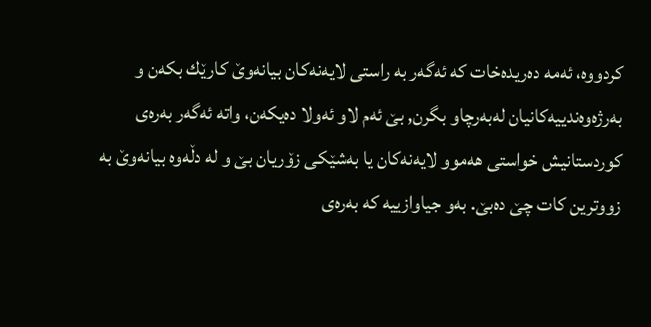كردووه‌، ئه‌مه‌ ده‌ریده‌خات كه‌ ئه‌گه‌ر به‌ راستی لایه‌نه‌كان بیانه‌وێ كارێك بكه‌ن و به‌رژه‌وه‌ندییه‌كانیان له‌به‌رچاو بگرن, بێ ئه‌م لاو ئه‌ولا ده‌یكه‌ن، واته‌ ئه‌گه‌ر به‌ره‌ی كوردستانیش خواستی هه‌موو لایه‌نه‌كان یا به‌شێكی زۆریان بێ و له‌ دڵه‌وه‌ بیانه‌وێ به‌ زووترین كات چێ ده‌بێ. به‌و جیاوازییه‌ كه‌ به‌ره‌ی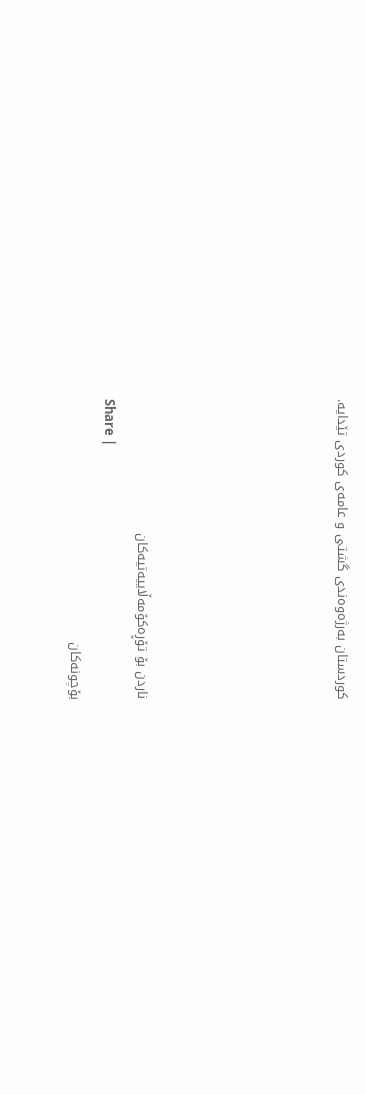كوردستان به‌رژه‌وه‌ندی گشتی و عامه‌ی كوردی تێدایه‌.





ناردن بۆ تۆڕه‌کۆمه‌ڵاییه‌تیه‌کان
Share |
بۆچونه‌کان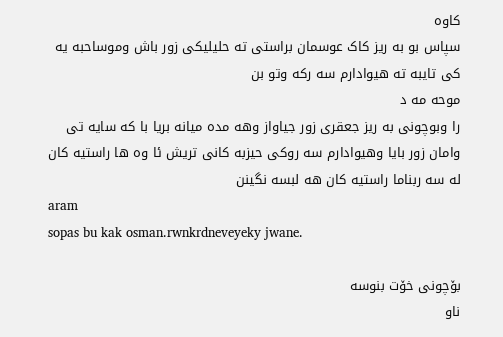کاوه
سپاس بو به ریز کاک عوسمان براستی ته حلیلیکی زور باش وموساحبه یه کی تایبه ته هیوادارم سه رکه وتو بن
موحه مه د
را وبوچونی به ریز جعقری زور جیاواز وهه مده میانه بریا با که سایه تی وامان زور بایا وهیوادارم سه روکی حیزبه کانی تریش ئا وه ها راستیه کان له سه ربناما راستیه کان هه لبسه نگینن
aram
sopas bu kak osman.rwnkrdneveyeky jwane.

بۆچونی خۆت بنوسه‌
ناو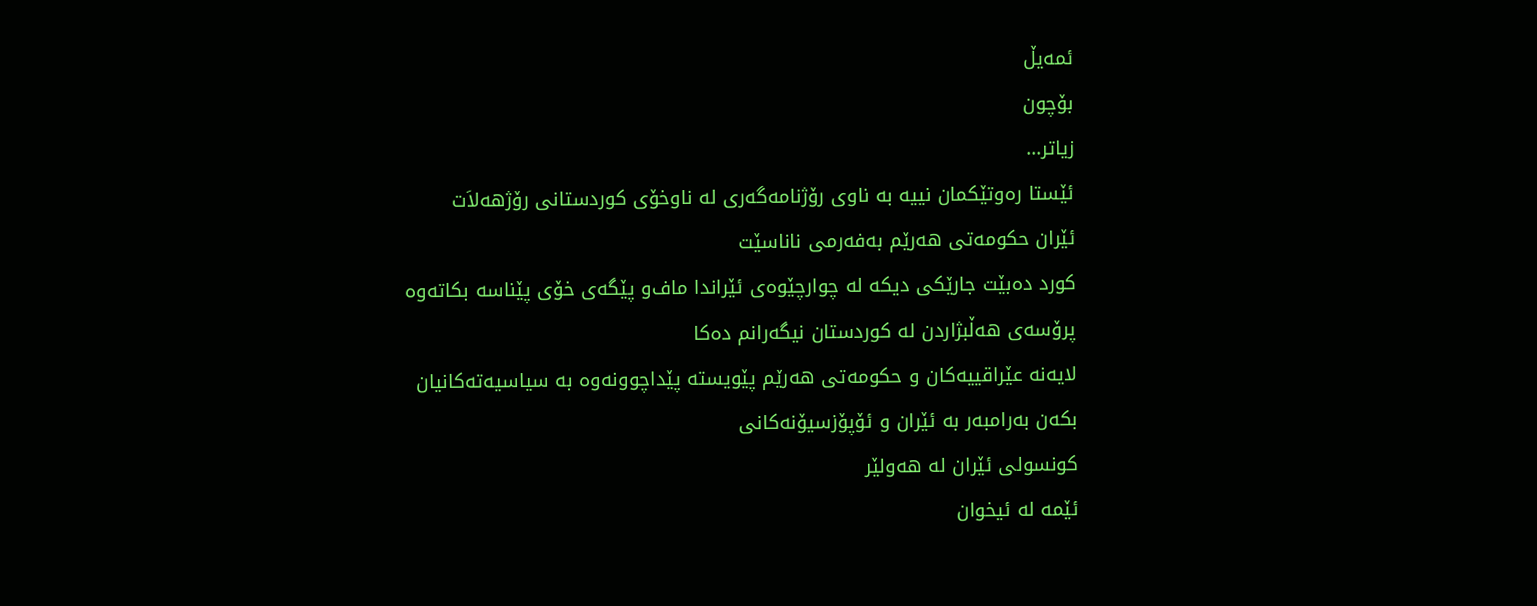ئمه‌یڵ
بۆچون
زیاتر...
ئێستا ره‌وتێكمان نییه‌ به‌ ناوی رۆژنامه‌گه‌ری‌ له‌ ناوخۆی‌ كوردستانی‌ رۆژهه‌لاَت
ئێران حكومه‌تی هه‌رێم به‌فه‌رمی ناناسێت
كورد ده‌بێت جارێكی‌ دیكه‌ له‌ چوارچێوه‌ی‌ ئێراندا ماف‌و پێگه‌ی‌ خۆی‌ پێناسه‌ بكاته‌وه‌
پرۆسه‌ی هه‌ڵبژاردن له‌ كوردستان نیگه‌رانم ده‌كا
لایه‌نه‌ عێراقییه‌كان و حكومه‌تی هه‌رێم پێویسته‌ پێداچوونه‌وه‌ به‌ سیاسیه‌ته‌كانیان بكه‌ن به‌رامبه‌ر به‌ ئێران و ئۆپۆزسیۆنه‌كانی
كونسولی ئێران له‌ هه‌ولێر
ئێمه‌ له‌ ئیخوان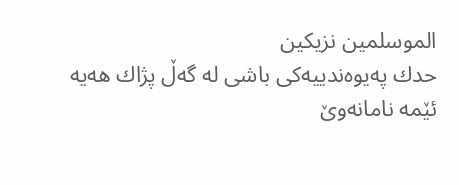الموسلمین نزیكین
حدك په‌یوه‌ندییه‌كی باشی له‌ گه‌ڵ‌ پژاك هه‌یه‌
ئێمه‌ نامانه‌وێ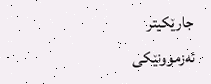جارێكیتر ئه‌زموونێكی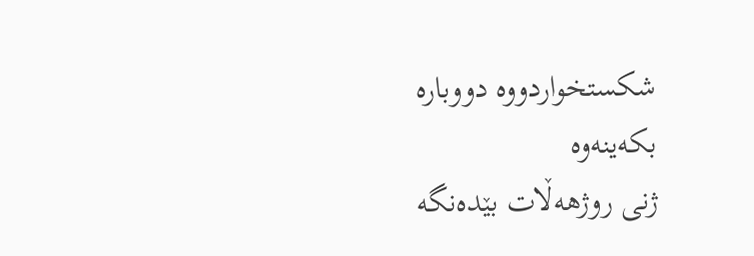شكستخواردووه‌ دووباره‌ بكه‌ینه‌وه‌
ژنی روژهه‌ڵات بێده‌نگه‌